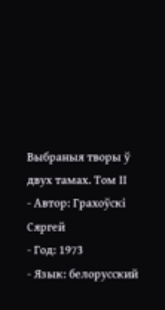Выбраныя творы ў двух тамах. Том ІІ
- Автор: Грахоўскі Сяргей
- Год: 1973
- Язык: белорусский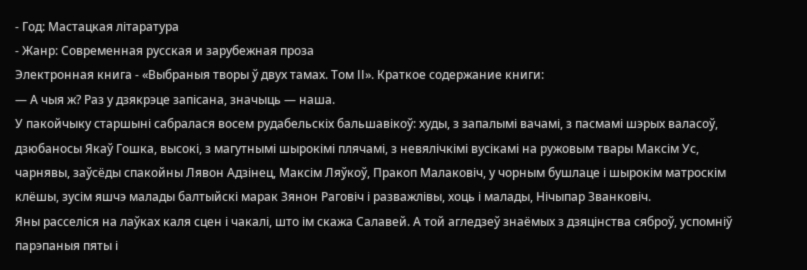- Год: Мастацкая літаратура
- Жанр: Современная русская и зарубежная проза
Электронная книга - «Выбраныя творы ў двух тамах. Том ІІ». Краткое содержание книги:
— А чыя ж? Раз у дзякрэце запісана, значыць — наша.
У пакойчыку старшыні сабралася восем рудабельскіх бальшавікоў: худы, з запалымі вачамі, з пасмамі шэрых валасоў, дзюбаносы Якаў Гошка, высокі, з магутнымі шырокімі плячамі, з невялічкімі вусікамі на ружовым твары Максім Ус, чарнявы, заўсёды спакойны Лявон Адзінец, Максім Ляўкоў, Пракоп Малаковіч, у чорным бушлаце і шырокім матроскім клёшы, зусім яшчэ малады балтыйскі марак Зянон Раговіч і разважлівы, хоць і малады, Нічыпар Званковіч.
Яны расселіся на лаўках каля сцен і чакалі, што ім скажа Салавей. А той агледзеў знаёмых з дзяцінства сяброў, успомніў парэпаныя пяты і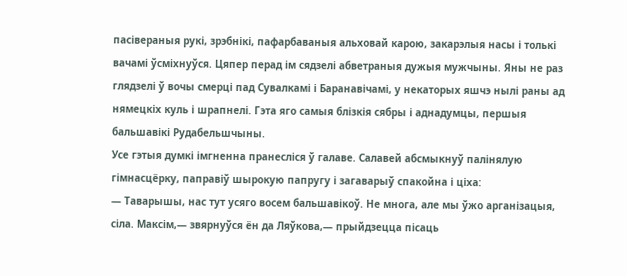пасівераныя рукі, зрэбнікі, пафарбаваныя альховай карою, закарэлыя насы і толькі вачамі ўсміхнуўся. Цяпер перад ім сядзелі абветраныя дужыя мужчыны. Яны не раз глядзелі ў вочы смерці пад Сувалкамі і Баранавічамі, у некаторых яшчэ нылі раны ад нямецкіх куль і шрапнелі. Гэта яго самыя блізкія сябры і аднадумцы, першыя бальшавікі Рудабельшчыны.
Усе гэтыя думкі імгненна пранесліся ў галаве. Салавей абсмыкнуў палінялую гімнасцёрку, паправіў шырокую папругу і загаварыў спакойна і ціха:
— Таварышы, нас тут усяго восем бальшавікоў. Не многа, але мы ўжо арганізацыя, сіла. Максім,— звярнуўся ён да Ляўкова,— прыйдзецца пісаць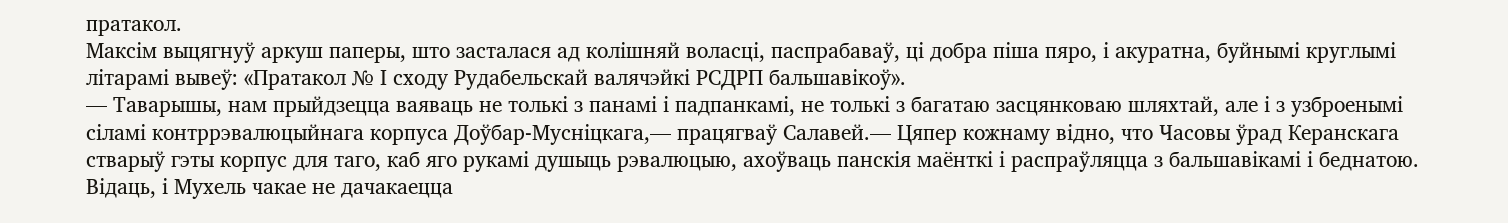пратакол.
Максім выцягнуў аркуш паперы, што засталася ад колішняй воласці, паспрабаваў, ці добра піша пяро, і акуратна, буйнымі круглымі літарамі вывеў: «Пратакол № І сходу Рудабельскай валячэйкі РСДРП бальшавікоў».
— Таварышы, нам прыйдзецца ваяваць не толькі з панамі і падпанкамі, не толькі з багатаю засцянковаю шляхтай, але і з узброенымі сіламі контррэвалюцыйнага корпуса Доўбар-Мусніцкага,— працягваў Салавей.— Цяпер кожнаму відно, что Часовы ўрад Керанскага стварыў гэты корпус для таго, каб яго рукамі душыць рэвалюцыю, ахоўваць панскія маёнткі і распраўляцца з бальшавікамі і беднатою. Відаць, і Мухель чакае не дачакаецца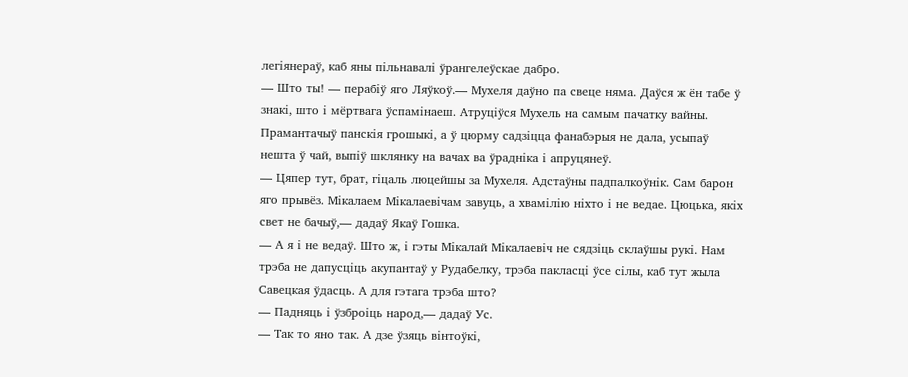легіянераў, каб яны пільнавалі ўрангелеўскае дабро.
— Што ты! — перабіў яго Ляўкоў.— Мухеля даўно па свеце няма. Даўся ж ён табе ў знакі, што і мёртвага ўспамінаеш. Атруціўся Мухель на самым пачатку вайны. Прамантачыў панскія грошыкі, а ў цюрму садзіцца фанабэрыя не дала, усыпаў нешта ў чай, выпіў шклянку на вачах ва ўрадніка і апруцянеў.
— Цяпер тут, брат, гіцаль люцейшы за Мухеля. Адстаўны падпалкоўнік. Сам барон яго прывёз. Мікалаем Мікалаевічам завуць, а хвамілію ніхто і не ведае. Цюцька, якіх свет не бачыў,— дадаў Якаў Гошка.
— А я і не ведаў. Што ж, і гэты Мікалай Мікалаевіч не сядзіць склаўшы рукі. Нам трэба не дапусціць акупантаў у Рудабелку, трэба пакласці ўсе сілы, каб тут жыла Савецкая ўдасць. А для гэтага трэба што?
— Падняць і ўзброіць народ,— дадаў Ус.
— Так то яно так. А дзе ўзяць вінтоўкі,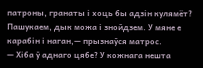патроны, гранаты і хоць бы адзін кулямёт?
Пашукаем, дык можа і знойдзем. У мяне е карабін і наган,— прызнаўся матрос.
— Хіба ў аднаго цябе? У кожнага нешта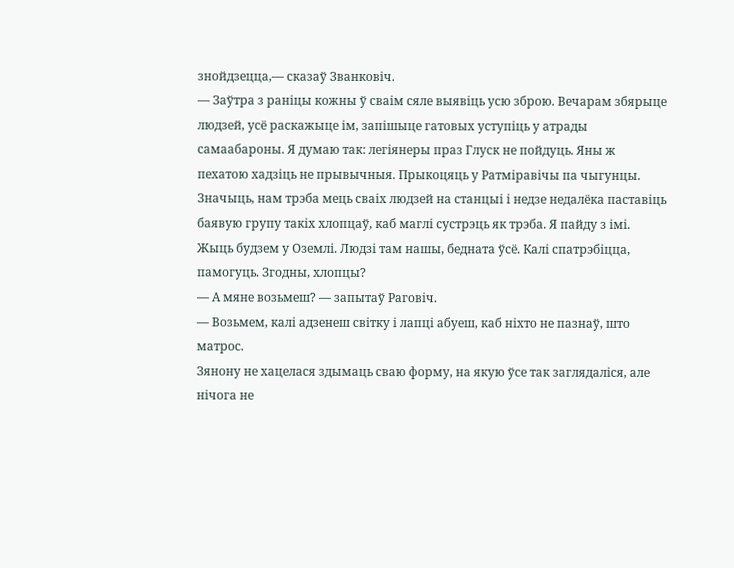знойдзецца,— сказаў Званковіч.
— Заўтра з раніцы кожны ў сваім сяле выявіць усю зброю. Вечарам збярыце людзей, усё раскажыце ім, запішыце гатовых уступіць у атрады самаабароны. Я думаю так: легіянеры праз Глуск не пойдуць. Яны ж пехатою хадзіць не прывычныя. Прыкоцяць у Ратміравічы па чыгунцы. Значыць, нам трэба мець сваіх людзей на станцыі і недзе недалёка паставіць баявую групу такіх хлопцаў, каб маглі сустрэць як трэба. Я пайду з імі. Жыць будзем у Оземлі. Людзі там нашы, бедната ўсё. Калі спатрэбіцца, памогуць. Згодны, хлопцы?
— А мяне возьмеш? — запытаў Раговіч.
— Возьмем, калі адзенеш світку і лапці абуеш, каб ніхто не пазнаў, што матрос.
Зянону не хацелася здымаць сваю форму, на якую ўсе так заглядаліся, але нічога не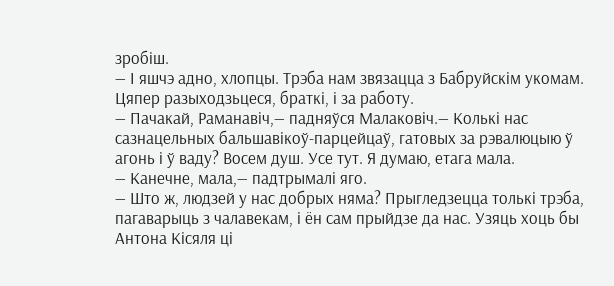зробіш.
— І яшчэ адно, хлопцы. Трэба нам звязацца з Бабруйскім укомам. Цяпер разыходзьцеся, браткі, і за работу.
— Пачакай, Раманавіч,— падняўся Малаковіч.— Колькі нас сазнацельных бальшавікоў-парцейцаў, гатовых за рэвалюцыю ў агонь і ў ваду? Восем душ. Усе тут. Я думаю, етага мала.
— Канечне, мала,— падтрымалі яго.
— Што ж, людзей у нас добрых няма? Прыгледзецца толькі трэба, пагаварыць з чалавекам, і ён сам прыйдзе да нас. Узяць хоць бы Антона Кісяля ці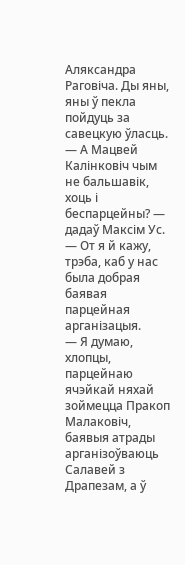Аляксандра Раговіча. Ды яны, яны ў пекла пойдуць за савецкую ўласць.
— А Мацвей Калінковіч чым не бальшавік, хоць і беспарцейны? — дадаў Максім Ус.
— От я й кажу, трэба, каб у нас была добрая баявая парцейная арганізацыя.
— Я думаю, хлопцы, парцейнаю ячэйкай няхай зоймецца Пракоп Малаковіч, баявыя атрады арганізоўваюць Салавей з Драпезам, а ў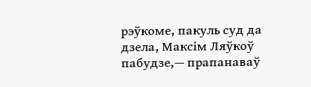рэўкоме, пакуль суд да дзела, Максім Ляўкоў пабудзе,— прапанаваў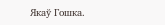Якаў Гошка.